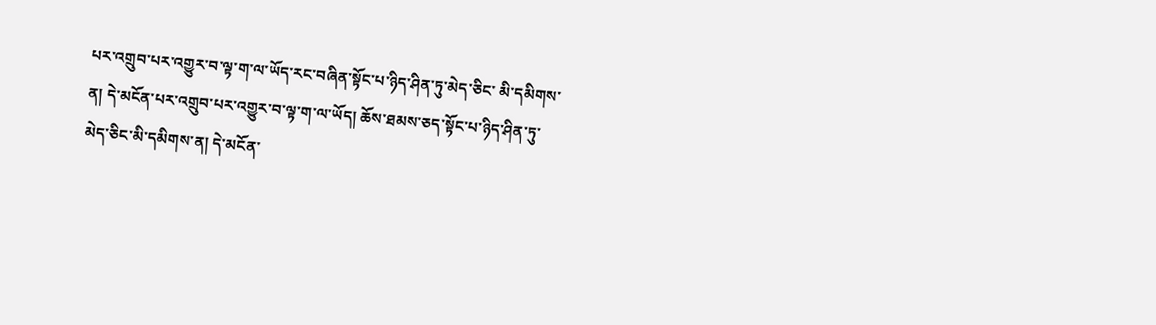པར་འགྲུབ་པར་འགྱུར་བ་ལྟ་ག་ལ་ཡོད་རང་བཞིན་སྟོང་པ་ཉིད་ཤིན་ཏུ་མེད་ཅིང་ མི་དམིགས་ན། དེ་མངོན་པར་འགྲུབ་པར་འགྱུར་བ་ལྟ་ག་ལ་ཡོད། ཆོས་ཐམས་ཅད་སྟོང་པ་ཉིད་ཤིན་ཏུ་མེད་ཅིང་མི་དམིགས་ན། དེ་མངོན་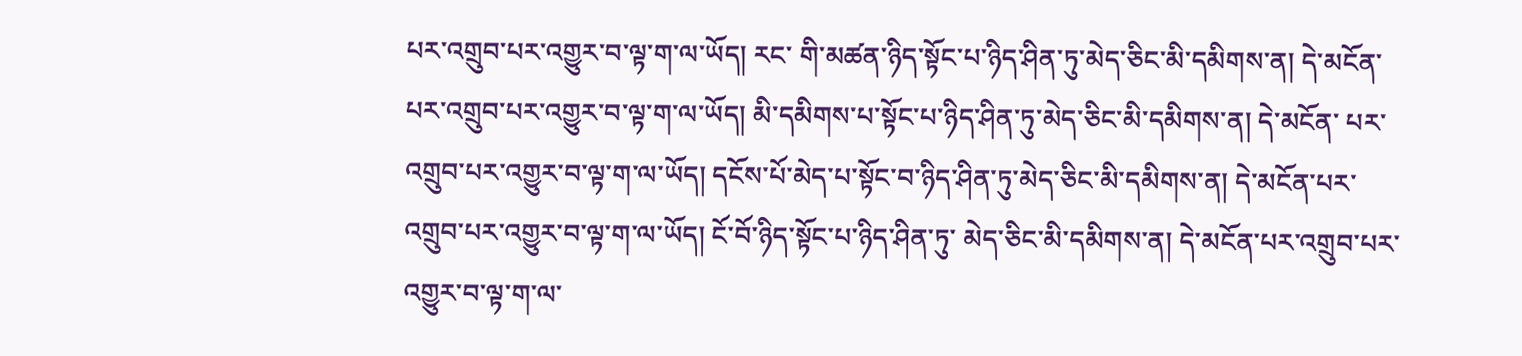པར་འགྲུབ་པར་འགྱུར་བ་ལྟ་ག་ལ་ཡོད། རང་ གི་མཚན་ཉིད་སྟོང་པ་ཉིད་ཤིན་ཏུ་མེད་ཅིང་མི་དམིགས་ན། དེ་མངོན་པར་འགྲུབ་པར་འགྱུར་བ་ལྟ་ག་ལ་ཡོད། མི་དམིགས་པ་སྟོང་པ་ཉིད་ཤིན་ཏུ་མེད་ཅིང་མི་དམིགས་ན། དེ་མངོན་ པར་འགྲུབ་པར་འགྱུར་བ་ལྟ་ག་ལ་ཡོད། དངོས་པོ་མེད་པ་སྟོང་བ་ཉིད་ཤིན་ཏུ་མེད་ཅིང་མི་དམིགས་ན། དེ་མངོན་པར་འགྲུབ་པར་འགྱུར་བ་ལྟ་ག་ལ་ཡོད། ངོ་བོ་ཉིད་སྟོང་པ་ཉིད་ཤིན་ཏུ་ མེད་ཅིང་མི་དམིགས་ན། དེ་མངོན་པར་འགྲུབ་པར་འགྱུར་བ་ལྟ་ག་ལ་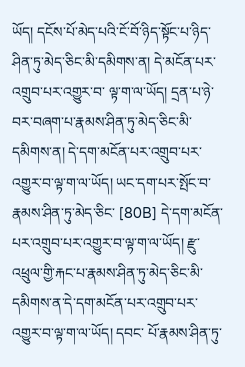ཡོད། དངོས་པོ་མེད་པའི་ངོ་བོ་ཉིད་སྟོང་པ་ཉིད་ཤིན་ཏུ་མེད་ཅིང་མི་དམིགས་ན། དེ་མངོན་པར་འགྲུབ་པར་འགྱུར་བ་ ལྟ་ག་ལ་ཡོད། དྲན་པ་ཉེ་བར་བཞག་པ་རྣམས་ཤིན་ཏུ་མེད་ཅིང་མི་དམིགས་ན། དེ་དག་མངོན་པར་འགྲུབ་པར་འགྱུར་བ་ལྟ་ག་ལ་ཡོད། ཡང་དག་པར་སྤོང་བ་རྣམས་ཤིན་ཏུ་མེད་ཅིང་ [80B] དེ་དག་མངོན་པར་འགྲུབ་པར་འགྱུར་བ་ལྟ་ག་ལ་ཡོད། རྫུ་འཕྲུལ་གྱི་རྐང་པ་རྣམས་ཤིན་ཏུ་མེད་ཅིང་མི་དམིགས་ན་དེ་དག་མངོན་པར་འགྲུབ་པར་འགྱུར་བ་ལྟ་ག་ལ་ཡོད། དབང་ པོ་རྣམས་ཤིན་ཏུ་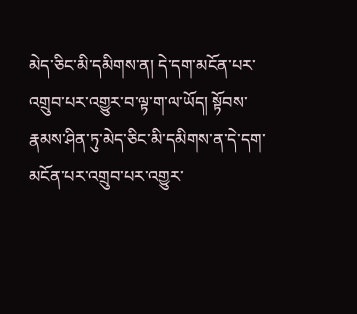མེད་ཅིང་མི་དམིགས་ན། དེ་དག་མངོན་པར་འགྲུབ་པར་འགྱུར་བ་ལྟ་ག་ལ་ཡོད། སྟོབས་རྣམས་ཤིན་ཏུ་མེད་ཅིང་མི་དམིགས་ན་དེ་དག་མངོན་པར་འགྲུབ་པར་འགྱུར་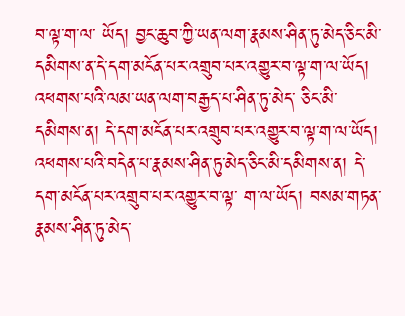བ་ལྟ་ག་ལ་ ཡོད། བྱང་ཆུབ་ཀྱི་ཡན་ལག་རྣམས་ཤིན་ཏུ་མེད་ཅིང་མི་དམིགས་ན་དེ་དག་མངོན་པར་འགྲུབ་པར་འགྱུར་བ་ལྟ་ག་ལ་ཡོད། འཕགས་པའི་ལམ་ཡན་ལག་བརྒྱད་པ་ཤིན་ཏུ་མེད་ ཅིང་མི་དམིགས་ན། དེ་དག་མངོན་པར་འགྲུབ་པར་འགྱུར་བ་ལྟ་ག་ལ་ཡོད། འཕགས་པའི་བདེན་པ་རྣམས་ཤིན་ཏུ་མེད་ཅིང་མི་དམིགས་ན། དེ་དག་མངོན་པར་འགྲུབ་པར་འགྱུར་བ་ལྟ་ ག་ལ་ཡོད། བསམ་གཏན་རྣམས་ཤིན་ཏུ་མེད་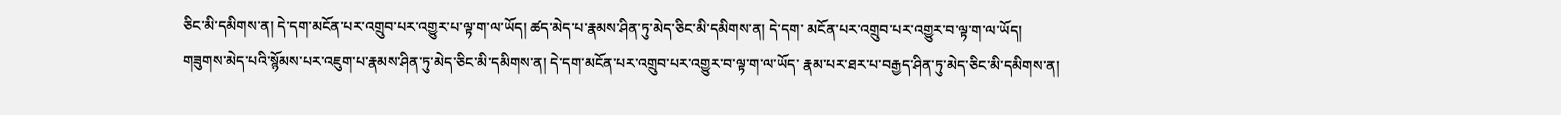ཅིང་མི་དམིགས་ན། དེ་དག་མངོན་པར་འགྲུབ་པར་འགྱུར་པ་ལྟ་ག་ལ་ཡོད། ཚད་མེད་པ་རྣམས་ཤིན་ཏུ་མེད་ཅིང་མི་དམིགས་ན། དེ་དག་ མངོན་པར་འགྲུབ་པར་འགྱུར་བ་ལྟ་ག་ལ་ཡོད། གཟུགས་མེད་པའི་སྙོམས་པར་འཇུག་པ་རྣམས་ཤིན་ཏུ་མེད་ཅིང་མི་དམིགས་ན། དེ་དག་མངོན་པར་འགྲུབ་པར་འགྱུར་བ་ལྟ་ག་ལ་ཡོད་ རྣམ་པར་ཐར་པ་བརྒྱད་ཤིན་ཏུ་མེད་ཅིང་མི་དམིགས་ན།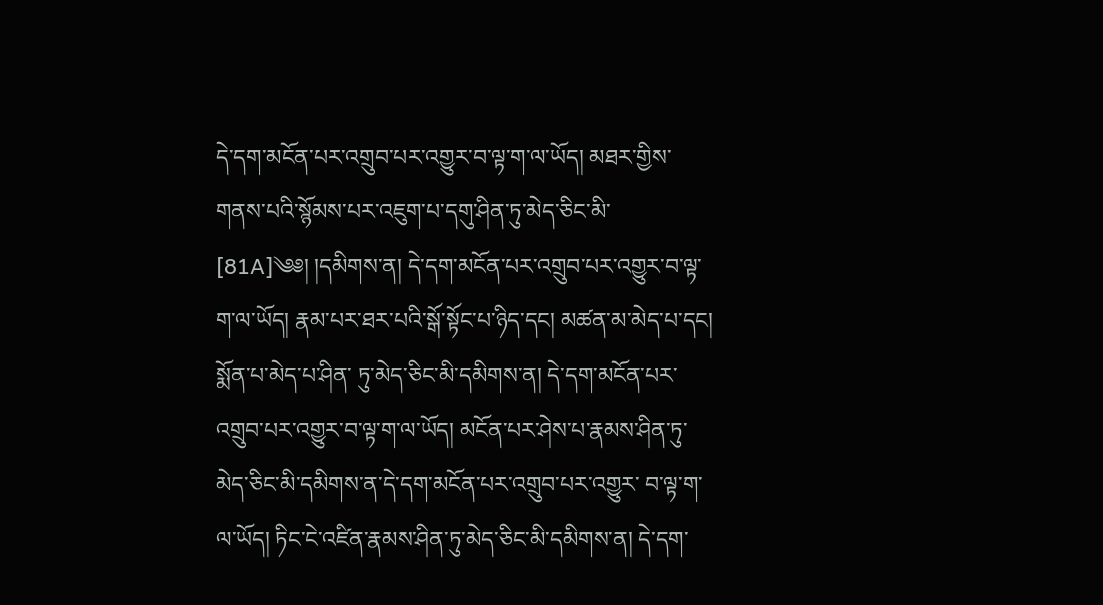དེ་དག་མངོན་པར་འགྲུབ་པར་འགྱུར་བ་ལྟ་ག་ལ་ཡོད། མཐར་གྱིས་གནས་པའི་སྙོམས་པར་འཇུག་པ་དགུ་ཤིན་ཏུ་མེད་ཅིང་མི་ [81A]༄༅། །དམིགས་ན། དེ་དག་མངོན་པར་འགྲུབ་པར་འགྱུར་བ་ལྟ་ག་ལ་ཡོད། རྣམ་པར་ཐར་པའི་སྒོ་སྟོང་པ་ཉིད་དང། མཚན་མ་མེད་པ་དང། སྨོན་པ་མེད་པ་ཤིན་ ཏུ་མེད་ཅིང་མི་དམིགས་ན། དེ་དག་མངོན་པར་འགྲུབ་པར་འགྱུར་བ་ལྟ་ག་ལ་ཡོད། མངོན་པར་ཤེས་པ་རྣམས་ཤིན་ཏུ་མེད་ཅིང་མི་དམིགས་ན་དེ་དག་མངོན་པར་འགྲུབ་པར་འགྱུར་ བ་ལྟ་ག་ལ་ཡོད། ཏིང་ངེ་འཛིན་རྣམས་ཤིན་ཏུ་མེད་ཅིང་མི་དམིགས་ན། དེ་དག་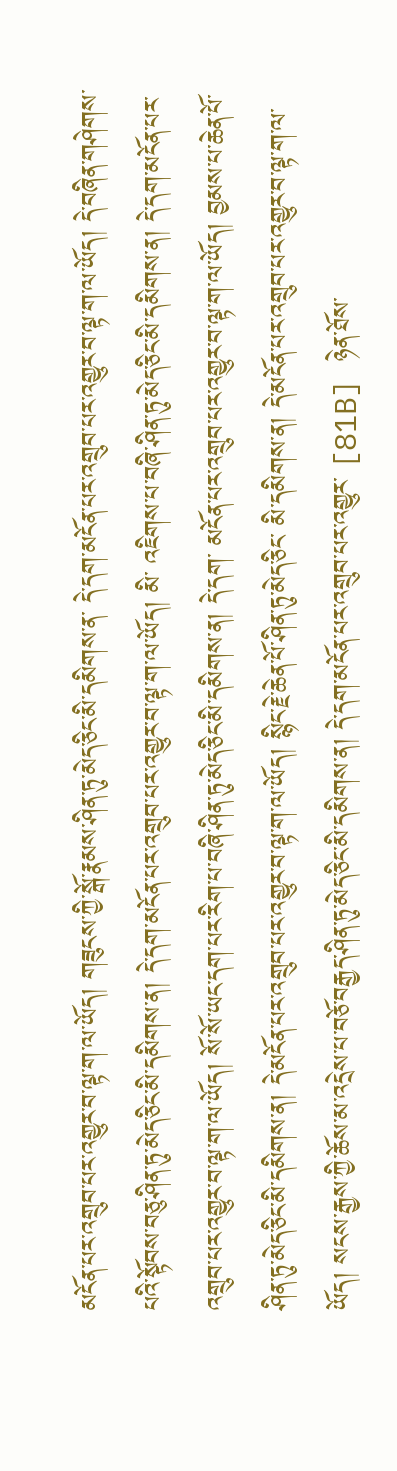མངོན་པར་འགྲུབ་པར་འགྱུར་བ་ལྟ་ག་ལ་ཡོད། གཟུངས་ཀྱི་སྒོ་རྣམས་ཤིན་ཏུ་མེད་ཅིང་མི་དམིགས་ན་ དེ་དག་མངོན་པར་འགྲུབ་པར་འགྱུར་བ་ལྟ་ག་ལ་ཡོད། དེ་བཞིན་གཤེགས་པའི་སྟོབས་བཅུ་ཤིན་ཏུ་མེད་ཅིང་མི་དམིགས་ན། དེ་དག་མངོན་པར་འགྲུབ་པར་འགྱུར་བ་ལྟ་ག་ལ་ཡོད། མི་ འཇིགས་པ་བཞི་ཤིན་ཏུ་མེད་ཅིང་མི་དམིགས་ན། དེ་དག་མངོན་པར་འགྲུབ་པར་འགྱུར་བ་ལྟ་ག་ལ་ཡོད། སོ་སོ་ཡང་དག་པར་རིག་པ་བཞི་ཤིན་ཏུ་མེད་ཅིང་མི་དམིགས་ན། དེ་དག་ མངོན་པར་འགྲུབ་པར་འགྱུར་བ་ལྟ་ག་ལ་ཡོད། བྱམས་པ་ཆེན་པོ་ཤིན་ཏུ་མེད་ཅིང་མི་དམིགས་ན། དེ་མངོན་པར་འགྲུབ་པར་འགྱུར་བ་ལྟ་ག་ལ་ཡོད། སྙིང་རྗེ་ཆེན་པོ་ཤིན་ཏུ་མེད་ཅིང་ མི་དམིགས་ན། དེ་མངོན་པར་འགྲུབ་པར་འགྱུར་བ་ལྟ་ག་ལ་ཡོད། སངས་རྒྱས་ཀྱི་ཆོས་མ་འདྲེས་པ་བཅོ་བརྒྱད་ཤིན་ཏུ་མེད་ཅིང་མི་དམིགས་ན། དེ་དག་མངོན་པར་འགྲུབ་པར་འགྱུར་ [81B] ཉེན་ཐོས་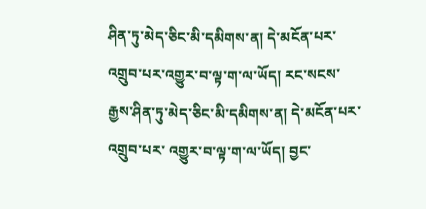ཤིན་ཏུ་མེད་ཅིང་མི་དམིགས་ན། དེ་མངོན་པར་འགྲུབ་པར་འགྱུར་བ་ལྟ་ག་ལ་ཡོད། རང་སངས་རྒྱས་ཤིན་ཏུ་མེད་ཅིང་མི་དམིགས་ན། དེ་མངོན་པར་འགྲུབ་པར་ འགྱུར་བ་ལྟ་ག་ལ་ཡོད། བྱང་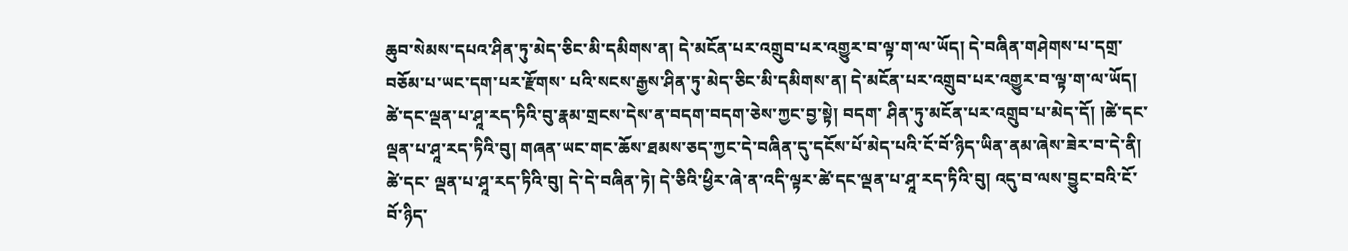ཆུབ་སེམས་དཔའ་ཤིན་ཏུ་མེད་ཅིང་མི་དམིགས་ན། དེ་མངོན་པར་འགྲུབ་པར་འགྱུར་བ་ལྟ་ག་ལ་ཡོད། དེ་བཞིན་གཤེགས་པ་དགྲ་བཅོམ་པ་ཡང་དག་པར་རྫོགས་ པའི་སངས་རྒྱས་ཤིན་ཏུ་མེད་ཅིང་མི་དམིགས་ན། དེ་མངོན་པར་འགྲུབ་པར་འགྱུར་བ་ལྟ་ག་ལ་ཡོད། ཚེ་དང་ལྡན་པ་ཤཱ་རད་ཏིའི་བུ་རྣམ་གྲངས་དེས་ན་བདག་བདག་ཅེས་ཀྱང་བྱ་སྟེ། བདག་ ཤིན་ཏུ་མངོན་པར་འགྲུབ་པ་མེད་དོ། །ཚེ་དང་ལྡན་པ་ཤཱ་རད་ཏིའི་བུ། གཞན་ཡང་གང་ཆོས་ཐམས་ཅད་ཀྱང་དེ་བཞིན་དུ་དངོས་པོ་མེད་པའི་ངོ་བོ་ཉིད་ཡིན་ནམ་ཞེས་ཟེར་བ་དེ་ནི། ཚེ་དང་ ལྡན་པ་ཤཱ་རད་ཏིའི་བུ། དེ་དེ་བཞིན་ཏེ། དེ་ཅིའི་ཕྱིར་ཞེ་ན་འདི་ལྟར་ཚེ་དང་ལྡན་པ་ཤཱ་རད་ཏིའི་བུ། འདུ་བ་ལས་བྱུང་བའི་ངོ་བོ་ཉིད་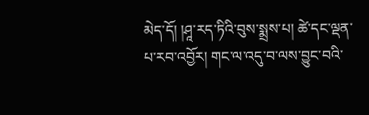མེད་དོ། །ཤཱ་རད་ཏིའི་བུས་སྨྲས་པ། ཚེ་དང་ལྡན་ པ་རབ་འབྱོར། གང་ལ་འདུ་བ་ལས་བྱུང་བའི་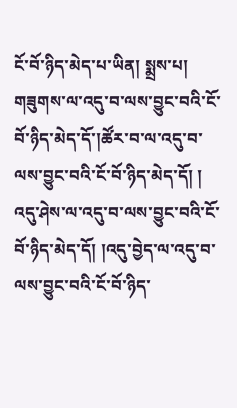ངོ་བོ་ཉིད་མེད་པ་ཡིན། སྨྲས་པ། གཟུགས་ལ་འདུ་བ་ལས་བྱུང་བའི་ངོ་བོ་ཉིད་མེད་དོ་།ཚོར་བ་ལ་འདུ་བ་ལས་བྱུང་བའི་ངོ་བོ་ཉིད་མེད་དོ། ། འདུ་ཤེས་ལ་འདུ་བ་ལས་བྱུང་བའི་ངོ་བོ་ཉིད་མེད་དོ། །འདུ་བྱེད་ལ་འདུ་བ་ལས་བྱུང་བའི་ངོ་བོ་ཉིད་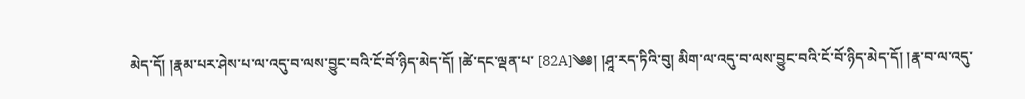མེད་དོ། །རྣམ་པར་ཤེས་པ་ལ་འདུ་བ་ལས་བྱུང་བའི་ངོ་བོ་ཉིད་མེད་དོ། །ཚེ་དང་ལྡན་པ་ [82A]༄༅། །ཤཱ་རད་ཏིའི་བུ། མིག་ལ་འདུ་བ་ལས་བྱུང་བའི་ངོ་བོ་ཉིད་མེད་དོ། །རྣ་བ་ལ་འདུ་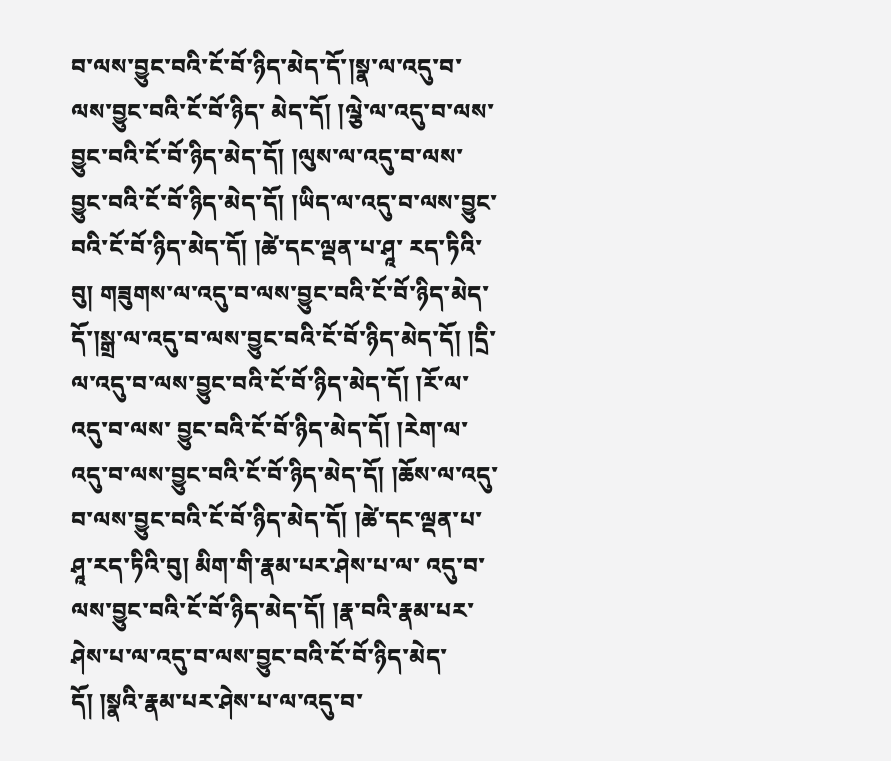བ་ལས་བྱུང་བའི་ངོ་བོ་ཉིད་མེད་དོ་།སྣ་ལ་འདུ་བ་ལས་བྱུང་བའི་ངོ་བོ་ཉིད་ མེད་དོ། །ལྕེ་ལ་འདུ་བ་ལས་བྱུང་བའི་ངོ་བོ་ཉིད་མེད་དོ། །ལུས་ལ་འདུ་བ་ལས་བྱུང་བའི་ངོ་བོ་ཉིད་མེད་དོ། །ཡིད་ལ་འདུ་བ་ལས་བྱུང་བའི་ངོ་བོ་ཉིད་མེད་དོ། །ཚེ་དང་ལྡན་པ་ཤཱ་ རད་ཏིའི་བུ། གཟུགས་ལ་འདུ་བ་ལས་བྱུང་བའི་ངོ་བོ་ཉིད་མེད་དོ་།སྒྲ་ལ་འདུ་བ་ལས་བྱུང་བའི་ངོ་བོ་ཉིད་མེད་དོ། །དྲི་ལ་འདུ་བ་ལས་བྱུང་བའི་ངོ་བོ་ཉིད་མེད་དོ། །རོ་ལ་འདུ་བ་ལས་ བྱུང་བའི་ངོ་བོ་ཉིད་མེད་དོ། །རེག་ལ་འདུ་བ་ལས་བྱུང་བའི་ངོ་བོ་ཉིད་མེད་དོ། །ཆོས་ལ་འདུ་བ་ལས་བྱུང་བའི་ངོ་བོ་ཉིད་མེད་དོ། །ཚེ་དང་ལྡན་པ་ཤཱ་རད་ཏིའི་བུ། མིག་གི་རྣམ་པར་ཤེས་པ་ལ་ འདུ་བ་ལས་བྱུང་བའི་ངོ་བོ་ཉིད་མེད་དོ། །རྣ་བའི་རྣམ་པར་ཤེས་པ་ལ་འདུ་བ་ལས་བྱུང་བའི་ངོ་བོ་ཉིད་མེད་དོ། །སྣའི་རྣམ་པར་ཤེས་པ་ལ་འདུ་བ་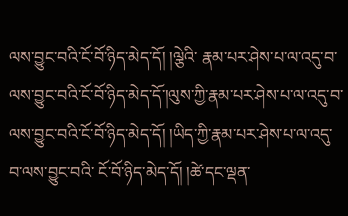ལས་བྱུང་བའི་ངོ་བོ་ཉིད་མེད་དོ། །ལྕེའི་ རྣམ་པར་ཤེས་པ་ལ་འདུ་བ་ལས་བྱུང་བའི་ངོ་བོ་ཉིད་མེད་དོ་།ལུས་ཀྱི་རྣམ་པར་ཤེས་པ་ལ་འདུ་བ་ལས་བྱུང་བའི་ངོ་བོ་ཉིད་མེད་དོ། །ཡིད་ཀྱི་རྣམ་པར་ཤེས་པ་ལ་འདུ་བ་ལས་བྱུང་བའི་ ངོ་བོ་ཉིད་མེད་དོ། །ཚེ་དང་ལྡན་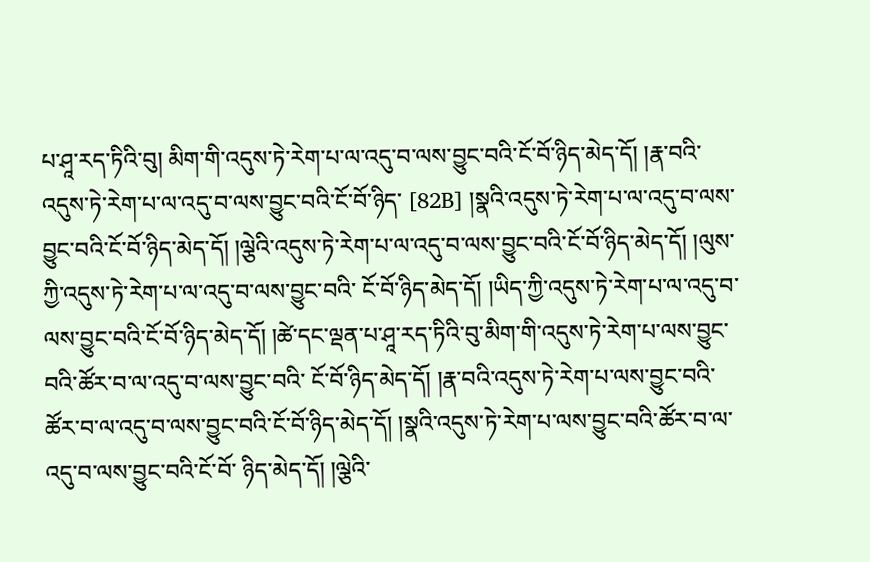པ་ཤཱ་རད་ཏིའི་བུ། མིག་གི་འདུས་ཏེ་རེག་པ་ལ་འདུ་བ་ལས་བྱུང་བའི་ངོ་བོ་ཉིད་མེད་དོ། །རྣ་བའི་འདུས་ཏེ་རེག་པ་ལ་འདུ་བ་ལས་བྱུང་བའི་ངོ་བོ་ཉིད་ [82B] །སྣའི་འདུས་ཏེ་རེག་པ་ལ་འདུ་བ་ལས་བྱུང་བའི་ངོ་བོ་ཉིད་མེད་དོ། །ལྕེའི་འདུས་ཏེ་རེག་པ་ལ་འདུ་བ་ལས་བྱུང་བའི་ངོ་བོ་ཉིད་མེད་དོ། །ལུས་ཀྱི་འདུས་ཏེ་རེག་པ་ལ་འདུ་བ་ལས་བྱུང་བའི་ ངོ་བོ་ཉིད་མེད་དོ། །ཡིད་ཀྱི་འདུས་ཏེ་རེག་པ་ལ་འདུ་བ་ལས་བྱུང་བའི་ངོ་བོ་ཉིད་མེད་དོ། །ཚེ་དང་ལྡན་པ་ཤཱ་རད་ཏིའི་བུ་མིག་གི་འདུས་ཏེ་རེག་པ་ལས་བྱུང་བའི་ཚོར་བ་ལ་འདུ་བ་ལས་བྱུང་བའི་ ངོ་བོ་ཉིད་མེད་དོ། །རྣ་བའི་འདུས་ཏེ་རེག་པ་ལས་བྱུང་བའི་ཚོར་བ་ལ་འདུ་བ་ལས་བྱུང་བའི་ངོ་བོ་ཉིད་མེད་དོ། །སྣའི་འདུས་ཏེ་རེག་པ་ལས་བྱུང་བའི་ཚོར་བ་ལ་འདུ་བ་ལས་བྱུང་བའི་ངོ་བོ་ ཉིད་མེད་དོ། །ལྕེའི་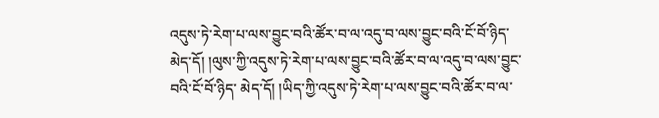འདུས་ཏེ་རེག་པ་ལས་བྱུང་བའི་ཚོར་བ་ལ་འདུ་བ་ལས་བྱུང་བའི་ངོ་བོ་ཉིད་མེད་དོ། །ལུས་ཀྱི་འདུས་ཏེ་རེག་པ་ལས་བྱུང་བའི་ཚོར་བ་ལ་འདུ་བ་ལས་བྱུང་བའི་ངོ་བོ་ཉིད་ མེད་དོ། །ཡིད་ཀྱི་འདུས་ཏེ་རེག་པ་ལས་བྱུང་བའི་ཚོར་བ་ལ་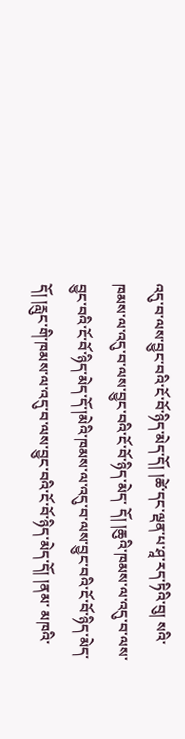འདུ་བ་ལས་བྱུང་བའི་ངོ་བོ་ཉིད་མེད་དོ། །ཚེ་དང་ལྡན་པ་ཤཱ་རད་ཏིའི་བུ། སའི་ཁམས་ལ་འདུ་བ་ལས་བྱུང་བའི་ངོ་བོ་ཉིད་མེད་ དོ། །ཆུའི་ཁམས་ལ་འདུ་བ་ལས་བྱུང་བའི་ངོ་བོ་ཉིད་མེད་དོ་།མེའི་ཁམས་ལ་འདུ་བ་ལས་བྱུང་བའི་ངོ་བོ་ཉིད་མེད་དོ། །རླུང་གི་ཁམས་ལ་འདུ་བ་ལས་བྱུང་བའི་ངོ་བོ་ཉིད་མེད་དོ། །ནམ་ མཁའི་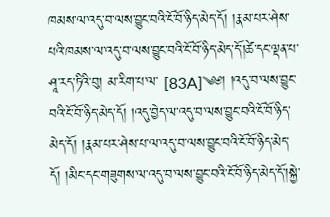ཁམས་ལ་འདུ་བ་ལས་བྱུང་བའི་ངོ་བོ་ཉིད་མེད་དོ། །རྣམ་པར་ཤེས་པའི་ཁམས་ལ་འདུ་བ་ལས་བྱུང་བའི་ངོ་བོ་ཉིད་མེད་དོ་།ཚེ་དང་ལྡན་པ་ཤཱ་རད་ཏིའི་བུ། མ་རིག་པ་ལ་ [83A]༄༅། །འདུ་བ་ལས་བྱུང་བའི་ངོ་བོ་ཉིད་མེད་དོ། །འདུ་བྱེད་ལ་འདུ་བ་ལས་བྱུང་བའི་ངོ་བོ་ཉིད་མེད་དོ། །རྣམ་པར་ཤེས་པ་ལ་འདུ་བ་ལས་བྱུང་བའི་ངོ་བོ་ཉིད་མེད་ དོ། །མིང་དང་གཟུགས་ལ་འདུ་བ་ལས་བྱུང་བའི་ངོ་བོ་ཉིད་མེད་དོ་།སྐྱེ་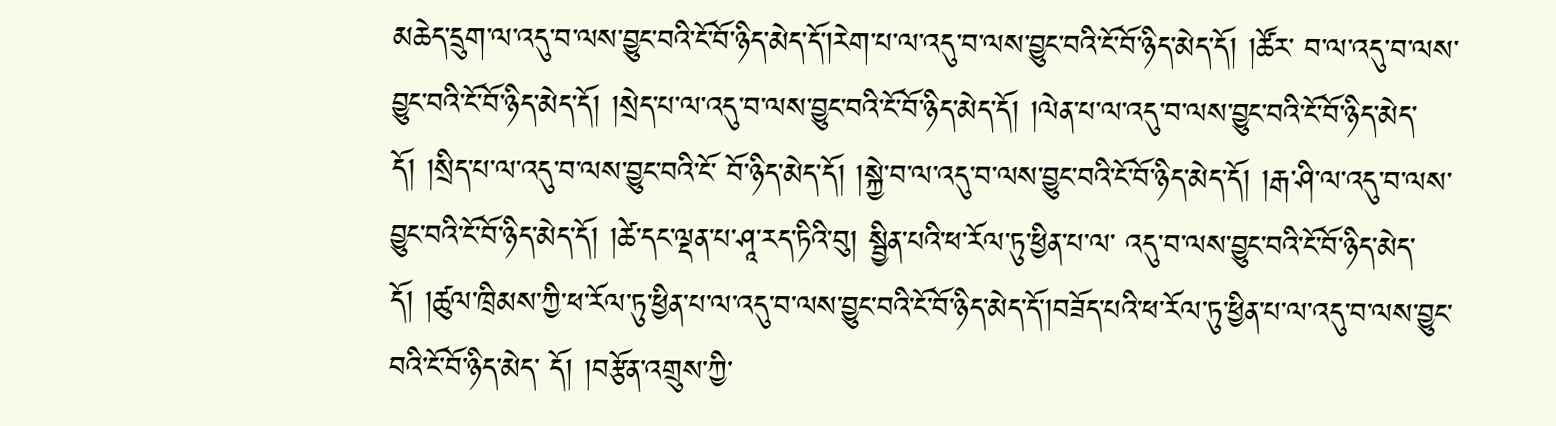མཆེད་དྲུག་ལ་འདུ་བ་ལས་བྱུང་བའི་ངོ་བོ་ཉིད་མེད་དོ་།རེག་པ་ལ་འདུ་བ་ལས་བྱུང་བའི་ངོ་བོ་ཉིད་མེད་དོ། །ཚོར་ བ་ལ་འདུ་བ་ལས་བྱུང་བའི་ངོ་བོ་ཉིད་མེད་དོ། །སྲེད་པ་ལ་འདུ་བ་ལས་བྱུང་བའི་ངོ་བོ་ཉིད་མེད་དོ། །ལེན་པ་ལ་འདུ་བ་ལས་བྱུང་བའི་ངོ་བོ་ཉིད་མེད་དོ། །སྲིད་པ་ལ་འདུ་བ་ལས་བྱུང་བའི་ངོ་ བོ་ཉིད་མེད་དོ། །སྐྱེ་བ་ལ་འདུ་བ་ལས་བྱུང་བའི་ངོ་བོ་ཉིད་མེད་དོ། །རྒ་ཤི་ལ་འདུ་བ་ལས་བྱུང་བའི་ངོ་བོ་ཉིད་མེད་དོ། །ཚེ་དང་ལྡན་པ་ཤཱ་རད་ཏིའི་བུ། སྦྱིན་པའི་ཕ་རོལ་ཏུ་ཕྱིན་པ་ལ་ འདུ་བ་ལས་བྱུང་བའི་ངོ་བོ་ཉིད་མེད་དོ། །ཚུལ་ཁྲིམས་ཀྱི་ཕ་རོལ་ཏུ་ཕྱིན་པ་ལ་འདུ་བ་ལས་བྱུང་བའི་ངོ་བོ་ཉིད་མེད་དོ་།བཟོད་པའི་ཕ་རོལ་ཏུ་ཕྱིན་པ་ལ་འདུ་བ་ལས་བྱུང་བའི་ངོ་བོ་ཉིད་མེད་ དོ། །བརྩོན་འགྲུས་ཀྱི་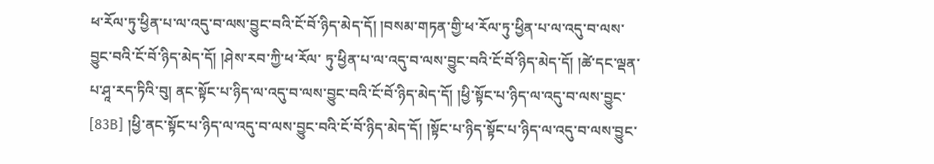ཕ་རོལ་ཏུ་ཕྱིན་པ་ལ་འདུ་བ་ལས་བྱུང་བའི་ངོ་བོ་ཉིད་མེད་དོ། །བསམ་གཏན་གྱི་ཕ་རོལ་ཏུ་ཕྱིན་པ་ལ་འདུ་བ་ལས་བྱུང་བའི་ངོ་བོ་ཉིད་མེད་དོ། །ཤེས་རབ་ཀྱི་ཕ་རོལ་ ཏུ་ཕྱིན་པ་ལ་འདུ་བ་ལས་བྱུང་བའི་ངོ་བོ་ཉིད་མེད་དོ། །ཚེ་དང་ལྡན་པ་ཤཱ་རད་ཏིའི་བུ། ནང་སྟོང་པ་ཉིད་ལ་འདུ་བ་ལས་བྱུང་བའི་ངོ་བོ་ཉིད་མེད་དོ། །ཕྱི་སྟོང་པ་ཉིད་ལ་འདུ་བ་ལས་བྱུང་ [83B] །ཕྱི་ནང་སྟོང་པ་ཉིད་ལ་འདུ་བ་ལས་བྱུང་བའི་ངོ་བོ་ཉིད་མེད་དོ། །སྟོང་པ་ཉིད་སྟོང་པ་ཉིད་ལ་འདུ་བ་ལས་བྱུང་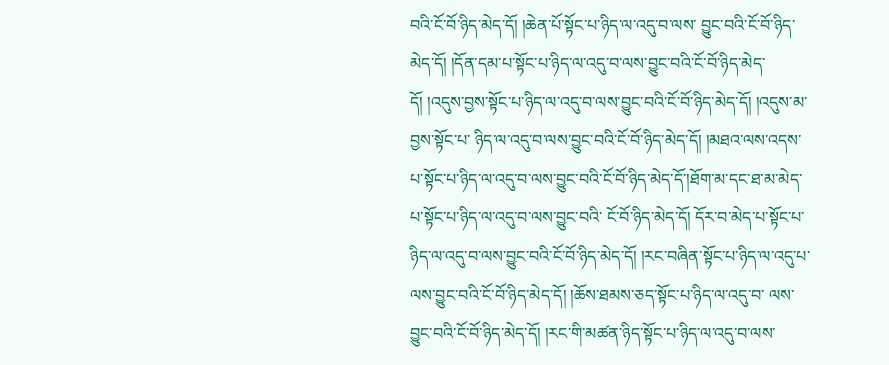བའི་ངོ་བོ་ཉིད་མེད་དོ། །ཆེན་པོ་སྟོང་པ་ཉིད་ལ་འདུ་བ་ལས་ བྱུང་བའི་ངོ་བོ་ཉིད་མེད་དོ། །དོན་དམ་པ་སྟོང་པ་ཉིད་ལ་འདུ་བ་ལས་བྱུང་བའི་ངོ་བོ་ཉིད་མེད་དོ། །འདུས་བྱས་སྟོང་པ་ཉིད་ལ་འདུ་བ་ལས་བྱུང་བའི་ངོ་བོ་ཉིད་མེད་དོ། །འདུས་མ་བྱས་སྟོང་པ་ ཉིད་ལ་འདུ་བ་ལས་བྱུང་བའི་ངོ་བོ་ཉིད་མེད་དོ། །མཐའ་ལས་འདས་པ་སྟོང་པ་ཉིད་ལ་འདུ་བ་ལས་བྱུང་བའི་ངོ་བོ་ཉིད་མེད་དོ་།ཐོག་མ་དང་ཐ་མ་མེད་པ་སྟོང་པ་ཉིད་ལ་འདུ་བ་ལས་བྱུང་བའི་ ངོ་བོ་ཉིད་མེད་དོ། དོར་བ་མེད་པ་སྟོང་པ་ཉིད་ལ་འདུ་བ་ལས་བྱུང་བའི་ངོ་བོ་ཉིད་མེད་དོ། །རང་བཞིན་སྟོང་པ་ཉིད་ལ་འདུ་པ་ལས་བྱུང་བའི་ངོ་བོ་ཉིད་མེད་དོ། །ཆོས་ཐམས་ཅད་སྟོང་པ་ཉིད་ལ་འདུ་བ་ ལས་བྱུང་བའི་ངོ་བོ་ཉིད་མེད་དོ། །རང་གི་མཚན་ཉིད་སྟོང་པ་ཉིད་ལ་འདུ་བ་ལས་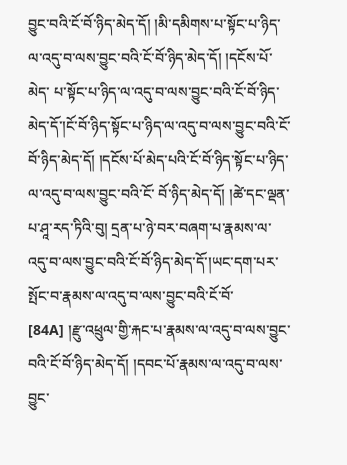བྱུང་བའི་ངོ་བོ་ཉིད་མེད་དོ། །མི་དམིགས་པ་སྟོང་པ་ཉིད་ལ་འདུ་བ་ལས་བྱུང་བའི་ངོ་བོ་ཉིད་མེད་དོ། །དངོས་པོ་མེད་ པ་སྟོང་པ་ཉིད་ལ་འདུ་བ་ལས་བྱུང་བའི་ངོ་བོ་ཉིད་མེད་དོ་།ངོ་བོ་ཉིད་སྟོང་པ་ཉིད་ལ་འདུ་བ་ལས་བྱུང་བའི་ངོ་བོ་ཉིད་མེད་དོ། །དངོས་པོ་མེད་པའི་ངོ་བོ་ཉིད་སྟོང་པ་ཉིད་ལ་འདུ་བ་ལས་བྱུང་བའི་ངོ་ བོ་ཉིད་མེད་དོ། །ཚེ་དང་ལྡན་པ་ཤཱ་རད་ཏིའི་བུ། དྲན་པ་ཉེ་བར་བཞག་པ་རྣམས་ལ་འདུ་བ་ལས་བྱུང་བའི་ངོ་བོ་ཉིད་མེད་དོ་།ཡང་དག་པར་སྤོང་བ་རྣམས་ལ་འདུ་བ་ལས་བྱུང་བའི་ངོ་བོ་ [84A] །རྫུ་འཕྲུལ་གྱི་རྐང་པ་རྣམས་ལ་འདུ་བ་ལས་བྱུང་བའི་ངོ་བོ་ཉིད་མེད་དོ། །དབང་པོ་རྣམས་ལ་འདུ་བ་ལས་བྱུང་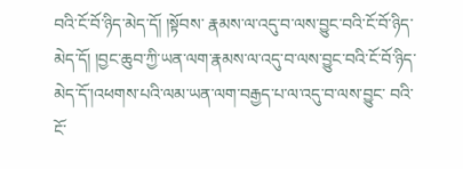བའི་ངོ་བོ་ཉིད་མེད་དོ། །སྟོབས་ རྣམས་ལ་འདུ་བ་ལས་བྱུང་བའི་ངོ་བོ་ཉིད་མེད་དོ། །བྱང་ཆུབ་ཀྱི་ཡན་ལག་རྣམས་ལ་འདུ་བ་ལས་བྱུང་བའི་ངོ་བོ་ཉིད་མེད་དོ་།འཕགས་པའི་ལམ་ཡན་ལག་བརྒྱད་པ་ལ་འདུ་བ་ལས་བྱུང་ བའི་ངོ་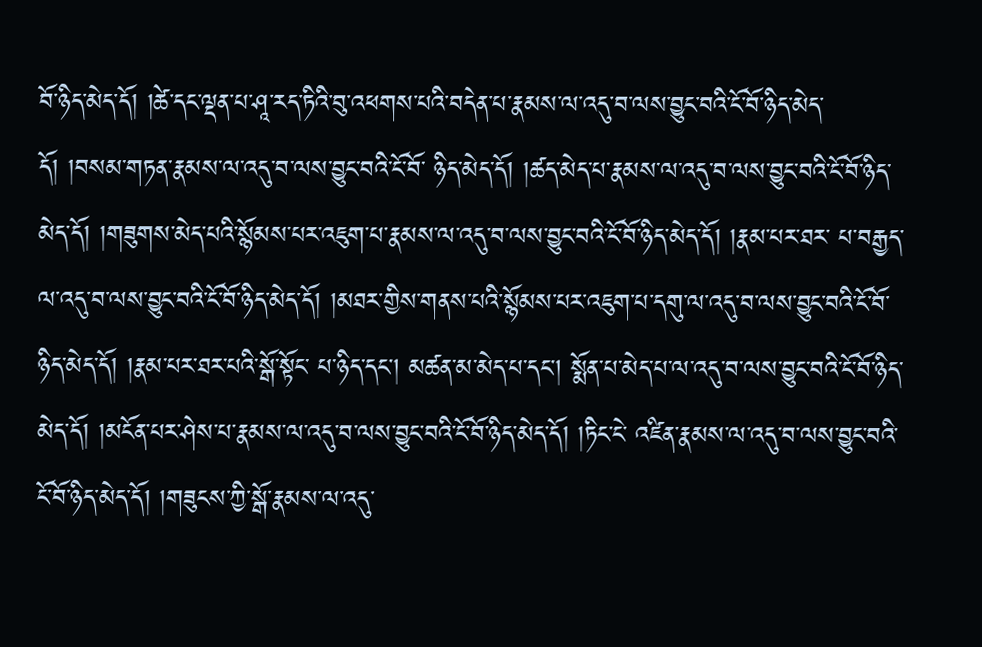བོ་ཉིད་མེད་དོ། །ཚེ་དང་ལྡན་པ་ཤཱ་རད་ཏིའི་བུ་འཕགས་པའི་བདེན་པ་རྣམས་ལ་འདུ་བ་ལས་བྱུང་བའི་ངོ་བོ་ཉིད་མེད་དོ། །བསམ་གཏན་རྣམས་ལ་འདུ་བ་ལས་བྱུང་བའི་ངོ་བོ་ ཉིད་མེད་དོ། །ཚད་མེད་པ་རྣམས་ལ་འདུ་བ་ལས་བྱུང་བའི་ངོ་བོ་ཉིད་མེད་དོ། །གཟུགས་མེད་པའི་སྙོམས་པར་འཇུག་པ་རྣམས་ལ་འདུ་བ་ལས་བྱུང་བའི་ངོ་བོ་ཉིད་མེད་དོ། །རྣམ་པར་ཐར་ པ་བརྒྱད་ལ་འདུ་བ་ལས་བྱུང་བའི་ངོ་བོ་ཉིད་མེད་དོ། །མཐར་གྱིས་གནས་པའི་སྙོམས་པར་འཇུག་པ་དགུ་ལ་འདུ་བ་ལས་བྱུང་བའི་ངོ་བོ་ཉིད་མེད་དོ། །རྣམ་པར་ཐར་པའི་སྒོ་སྟོང་ པ་ཉིད་དང། མཚན་མ་མེད་པ་དང། སྨོན་པ་མེད་པ་ལ་འདུ་བ་ལས་བྱུང་བའི་ངོ་བོ་ཉིད་མེད་དོ། །མངོན་པར་ཤེས་པ་རྣམས་ལ་འདུ་བ་ལས་བྱུང་བའི་ངོ་བོ་ཉིད་མེད་དོ། །ཏིང་ངེ་ འཛིན་རྣམས་ལ་འདུ་བ་ལས་བྱུང་བའི་ངོ་བོ་ཉིད་མེད་དོ། །གཟུངས་ཀྱི་སྒོ་རྣམས་ལ་འདུ་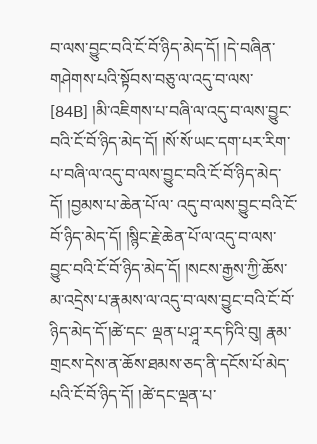བ་ལས་བྱུང་བའི་ངོ་བོ་ཉིད་མེད་དོ། །དེ་བཞིན་གཤེགས་པའི་སྟོབས་བཅུ་ལ་འདུ་བ་ལས་ [84B] །མི་འཇིགས་པ་བཞི་ལ་འདུ་བ་ལས་བྱུང་བའི་ངོ་བོ་ཉིད་མེད་དོ། །སོ་སོ་ཡང་དག་པར་རིག་པ་བཞི་ལ་འདུ་བ་ལས་བྱུང་བའི་ངོ་བོ་ཉིད་མེད་དོ། །བྱམས་པ་ཆེན་པོ་ལ་ འདུ་བ་ལས་བྱུང་བའི་ངོ་བོ་ཉིད་མེད་དོ། །སྙིང་རྗེ་ཆེན་པོ་ལ་འདུ་བ་ལས་བྱུང་བའི་ངོ་བོ་ཉིད་མེད་དོ། །སངས་རྒྱས་ཀྱི་ཆོས་མ་འདྲེས་པ་རྣམས་ལ་འདུ་བ་ལས་བྱུང་བའི་ངོ་བོ་ཉིད་མེད་དོ་།ཚེ་དང་ ལྡན་པ་ཤཱ་རད་ཏིའི་བུ། རྣམ་གྲངས་དེས་ན་ཆོས་ཐམས་ཅད་ནི་དངོས་པོ་མེད་པའི་ངོ་བོ་ཉིད་དོ། །ཚེ་དང་ལྡན་པ་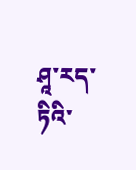ཤཱ་རད་ཏིའི་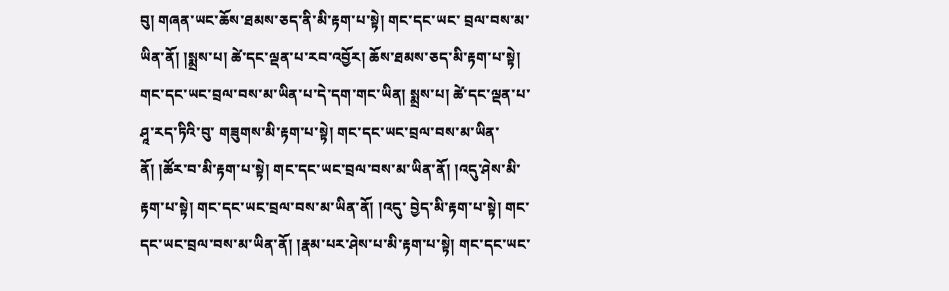བུ། གཞན་ཡང་ཆོས་ཐམས་ཅད་ནི་མི་རྟག་པ་སྟེ། གང་དང་ཡང་ བྲལ་བས་མ་ཡིན་ནོ། །སྨྲས་པ། ཚེ་དང་ལྡན་པ་རབ་འབྱོར། ཆོས་ཐམས་ཅད་མི་རྟག་པ་སྟེ། གང་དང་ཡང་བྲལ་བས་མ་ཡིན་པ་དེ་དག་གང་ཡིན། སྨྲས་པ། ཚེ་དང་ལྡན་པ་ཤཱ་རད་ཏིའི་བུ་ གཟུགས་མི་རྟག་པ་སྟེ། གང་དང་ཡང་བྲལ་བས་མ་ཡིན་ནོ། །ཚོར་བ་མི་རྟག་པ་སྟེ། གང་དང་ཡང་བྲལ་བས་མ་ཡིན་ནོ། །འདུ་ཤེས་མི་རྟག་པ་སྟེ། གང་དང་ཡང་བྲལ་བས་མ་ཡིན་ནོ། །འདུ་ བྱེད་མི་རྟག་པ་སྟེ། གང་དང་ཡང་བྲལ་བས་མ་ཡིན་ནོ། །རྣམ་པར་ཤེས་པ་མི་རྟག་པ་སྟེ། གང་དང་ཡང་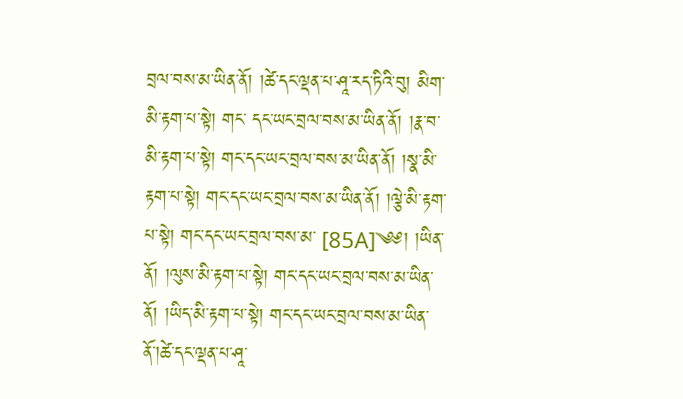བྲལ་བས་མ་ཡིན་ནོ། །ཚེ་དང་ལྡན་པ་ཤཱ་རད་ཏིའི་བུ། མིག་མི་རྟག་པ་སྟེ། གང་ དང་ཡང་བྲལ་བས་མ་ཡིན་ནོ། །རྣ་བ་མི་རྟག་པ་སྟེ། གང་དང་ཡང་བྲལ་བས་མ་ཡིན་ནོ། །སྣ་མི་རྟག་པ་སྟེ། གང་དང་ཡང་བྲལ་བས་མ་ཡིན་ནོ། །ལྕེ་མི་རྟག་པ་སྟེ། གང་དང་ཡང་བྲལ་བས་མ་ [85A]༄༅། །ཡིན་ནོ། །ལུས་མི་རྟག་པ་སྟེ། གང་དང་ཡང་བྲལ་བས་མ་ཡིན་ནོ། །ཡིད་མི་རྟག་པ་སྟེ། གང་དང་ཡང་བྲལ་བས་མ་ཡིན་ནོ་།ཚེ་དང་ལྡན་པ་ཤཱ་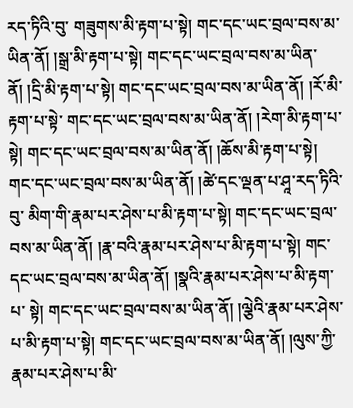རད་ཏིའི་བུ་ གཟུགས་མི་རྟག་པ་སྟེ། གང་དང་ཡང་བྲལ་བས་མ་ཡིན་ནོ། །སྒྲ་མི་རྟག་པ་སྟེ། གང་དང་ཡང་བྲལ་བས་མ་ཡིན་ནོ། །དྲི་མི་རྟག་པ་སྟེ། གང་དང་ཡང་བྲལ་བས་མ་ཡིན་ནོ། །རོ་མི་རྟག་པ་སྟེ་ གང་དང་ཡང་བྲལ་བས་མ་ཡིན་ནོ། །རེག་མི་རྟག་པ་སྟེ། གང་དང་ཡང་བྲལ་བས་མ་ཡིན་ནོ། །ཆོས་མི་རྟག་པ་སྟེ། གང་དང་ཡང་བྲལ་བས་མ་ཡིན་ནོ། །ཚེ་དང་ལྡན་པ་ཤཱ་རད་ཏིའི་བུ་ མིག་གི་རྣམ་པར་ཤེས་པ་མི་རྟག་པ་སྟེ། གང་དང་ཡང་བྲལ་བས་མ་ཡིན་ནོ། །རྣ་བའི་རྣམ་པར་ཤེས་པ་མི་རྟག་པ་སྟེ། གང་དང་ཡང་བྲལ་བས་མ་ཡིན་ནོ། །སྣའི་རྣམ་པར་ཤེས་པ་མི་རྟག་པ་ སྟེ། གང་དང་ཡང་བྲལ་བས་མ་ཡིན་ནོ། །ལྕེའི་རྣམ་པར་ཤེས་པ་མི་རྟག་པ་སྟེ། གང་དང་ཡང་བྲལ་བས་མ་ཡིན་ནོ། །ལུས་ཀྱི་རྣམ་པར་ཤེས་པ་མི་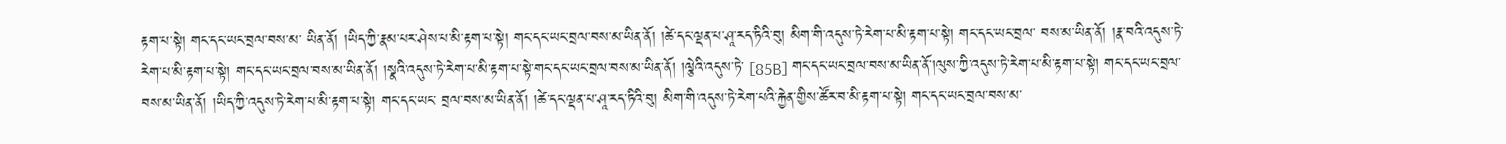རྟག་པ་སྟེ། གང་དང་ཡང་བྲལ་བས་མ་ ཡིན་ནོ། །ཡིད་ཀྱི་རྣམ་པར་ཤེས་པ་མི་རྟག་པ་སྟེ། གང་དང་ཡང་བྲལ་བས་མ་ཡིན་ནོ། །ཚེ་དང་ལྡན་པ་ཤཱ་རད་ཏིའི་བུ། མིག་གི་འདུས་ཏེ་རེག་པ་མི་རྟག་པ་སྟེ། གང་དང་ཡང་བྲལ་ བས་མ་ཡིན་ནོ། །རྣ་བའི་འདུས་ཏེ་རེག་པ་མི་རྟག་པ་སྟེ། གང་དང་ཡང་བྲལ་བས་མ་ཡིན་ནོ། །སྣའི་འདུས་ཏེ་རེག་པ་མི་རྟག་པ་སྟེ་གང་དང་ཡང་བྲལ་བས་མ་ཡིན་ནོ། །ལྕེའི་འདུས་ཏེ་ [85B] གང་དང་ཡང་བྲལ་བས་མ་ཡིན་ནོ་།ལུས་ཀྱི་འདུས་ཏེ་རེག་པ་མི་རྟག་པ་སྟེ། གང་དང་ཡང་བྲལ་བས་མ་ཡིན་ནོ། །ཡིད་ཀྱི་འདུས་ཏེ་རེག་པ་མི་རྟག་པ་སྟེ། གང་དང་ཡང་ བྲལ་བས་མ་ཡིན་ནོ། །ཚེ་དང་ལྡན་པ་ཤཱ་རད་ཏིའི་བུ། མིག་གི་འདུས་ཏེ་རེག་པའི་རྐྱེན་གྱིས་ཚོར་བ་མི་རྟག་པ་སྟེ། གང་དང་ཡང་བྲལ་བས་མ་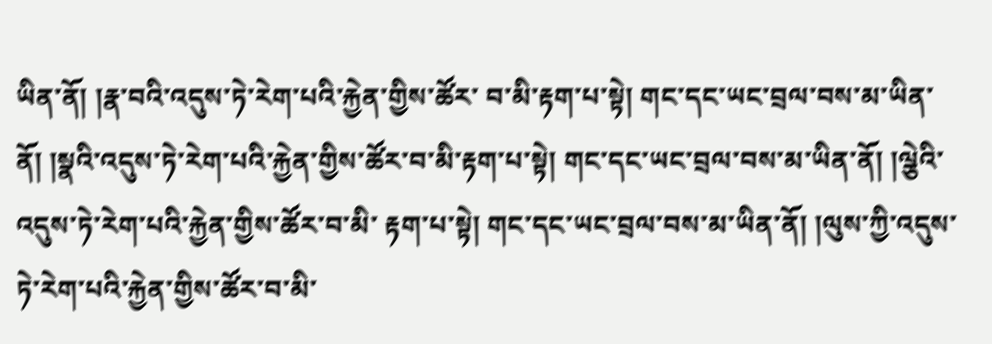ཡིན་ནོ། །རྣ་བའི་འདུས་ཏེ་རེག་པའི་རྐྱེན་གྱིས་ཚོར་ བ་མི་རྟག་པ་སྟེ། གང་དང་ཡང་བྲལ་བས་མ་ཡིན་ནོ། །སྣའི་འདུས་ཏེ་རེག་པའི་རྐྱེན་གྱིས་ཚོར་བ་མི་རྟག་པ་སྟེ། གང་དང་ཡང་བྲལ་བས་མ་ཡིན་ནོ། །ལྕེའི་འདུས་ཏེ་རེག་པའི་རྐྱེན་གྱིས་ཚོར་བ་མི་ རྟག་པ་སྟེ། གང་དང་ཡང་བྲལ་བས་མ་ཡིན་ནོ། །ལུས་ཀྱི་འདུས་ཏེ་རེག་པའི་རྐྱེན་གྱིས་ཚོར་བ་མི་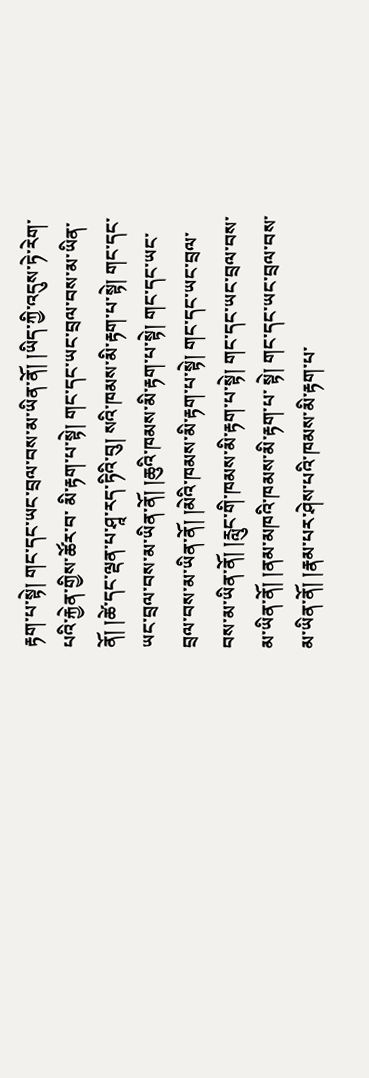རྟག་པ་སྟེ། གང་དང་ཡང་བྲལ་བས་མ་ཡིན་ནོ། །ཡིད་ཀྱི་འདུས་ཏེ་རེག་པའི་རྐྱེན་གྱིས་ཚོར་བ་ མི་རྟག་པ་སྟེ། གང་དང་ཡང་བྲལ་བས་མ་ཡིན་ནོ། །ཚེ་དང་ལྡན་པ་ཤཱ་རད་ཏིའི་བུ། སའི་ཁམས་མི་རྟག་པ་སྟེ། གང་དང་ཡང་བྲལ་བས་མ་ཡིན་ནོ། །ཆུའི་ཁམས་མི་རྟག་པ་སྟེ། གང་དང་ཡང་ བྲལ་བས་མ་ཡིན་ནོ། །མེའི་ཁམས་མི་རྟག་པ་སྟེ། གང་དང་ཡང་བྲལ་བས་མ་ཡིན་ནོ། །རླུང་གི་ཁམས་མི་རྟག་པ་སྟེ། གང་དང་ཡང་བྲལ་བས་མ་ཡིན་ནོ། །ནམ་མཁའི་ཁམས་མི་རྟག་པ་ སྟེ། གང་དང་ཡང་བྲལ་བས་མ་ཡིན་ནོ། །རྣམ་པར་ཤེས་པའི་ཁམས་མི་རྟག་པ་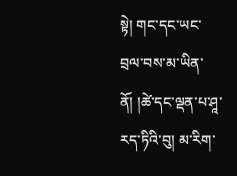སྟེ། གང་དང་ཡང་བྲལ་བས་མ་ཡིན་ནོ། །ཚེ་དང་ལྡན་པ་ཤཱ་རད་ཏིའི་བུ། མ་རིག་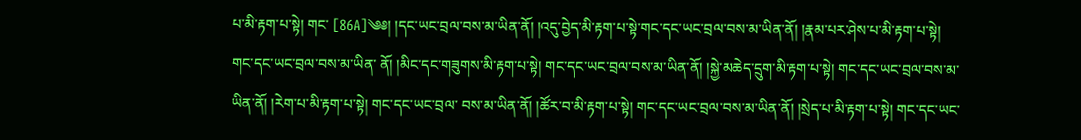པ་མི་རྟག་པ་སྟེ། གང་ [86A]༄༅། །དང་ཡང་བྲལ་བས་མ་ཡིན་ནོ། །འདུ་བྱེད་མི་རྟག་པ་སྟེ་གང་དང་ཡང་བྲལ་བས་མ་ཡིན་ནོ། །རྣམ་པར་ཤེས་པ་མི་རྟག་པ་སྟེ། གང་དང་ཡང་བྲལ་བས་མ་ཡིན་ ནོ། །མིང་དང་གཟུགས་མི་རྟག་པ་སྟེ། གང་དང་ཡང་བྲལ་བས་མ་ཡིན་ནོ། །སྐྱེ་མཆེད་དྲུག་མི་རྟག་པ་སྟེ། གང་དང་ཡང་བྲལ་བས་མ་ཡིན་ནོ། །རེག་པ་མི་རྟག་པ་སྟེ། གང་དང་ཡང་བྲལ་ བས་མ་ཡིན་ནོ། །ཚོར་བ་མི་རྟག་པ་སྟེ། གང་དང་ཡང་བྲལ་བས་མ་ཡིན་ནོ། །སྲེད་པ་མི་རྟག་པ་སྟེ། གང་དང་ཡང་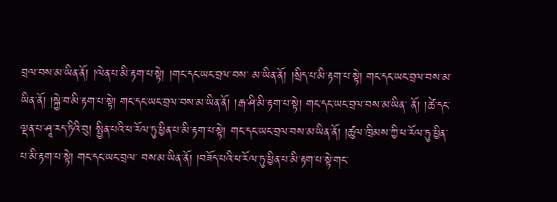བྲལ་བས་མ་ཡིན་ནོ། །ལེན་པ་མི་རྟག་པ་སྟེ། །གང་དང་ཡང་བྲལ་བས་ མ་ཡིན་ནོ། །སྲིད་པ་མི་རྟག་པ་སྟེ། གང་དང་ཡང་བྲལ་བས་མ་ཡིན་ནོ། །སྐྱེ་བ་མི་རྟག་པ་སྟེ། གང་དང་ཡང་བྲལ་བས་མ་ཡིན་ནོ། །རྒ་ཤི་མི་རྟག་པ་སྟེ། གང་དང་ཡང་བྲལ་བས་མ་ཡིན་ ནོ། །ཚེ་དང་ལྡན་པ་ཤཱ་རད་ཏིའི་བུ། སྤྱིན་པའི་ཕ་རོལ་ཏུ་ཕྱིན་པ་མི་རྟག་པ་སྟེ། གང་དང་ཡང་བྲལ་བས་མ་ཡིན་ནོ། །ཚུལ་ཁྲིམས་ཀྱི་ཕ་རོལ་ཏུ་ཕྱིན་པ་མི་རྟག་པ་སྟེ། གང་དང་ཡང་བྲལ་ བས་མ་ཡིན་ནོ། །བཟོད་པའི་ཕ་རོལ་ཏུ་ཕྱིན་པ་མི་རྟག་པ་སྟེ་གང་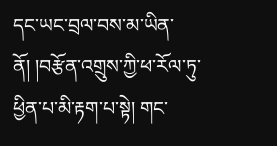དང་ཡང་བྲལ་བས་མ་ཡིན་ནོ། །བརྩོན་འགྲུས་ཀྱི་ཕ་རོལ་ཏུ་ཕྱིན་པ་མི་རྟག་པ་སྟེ། གང་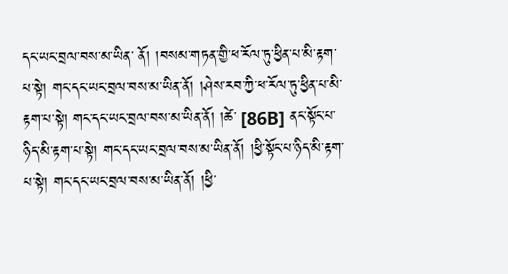དང་ཡང་བྲལ་བས་མ་ཡིན་ ནོ། །བསམ་གཏན་གྱི་ཕ་རོལ་ཏུ་ཕྱིན་པ་མི་རྟག་པ་སྟེ། གང་དང་ཡང་བྲལ་བས་མ་ཡིན་ནོ། །ཤེས་རབ་ཀྱི་ཕ་རོལ་ཏུ་ཕྱིན་པ་མི་རྟག་པ་སྟེ། གང་དང་ཡང་བྲལ་བས་མ་ཡིན་ནོ། །ཚེ་ [86B] ནང་སྟོང་པ་ཉིད་མི་རྟག་པ་སྟེ། གང་དང་ཡང་བྲལ་བས་མ་ཡིན་ནོ། །ཕྱི་སྟོང་པ་ཉིད་མི་རྟག་པ་སྟེ། གང་དང་ཡང་བྲལ་བས་མ་ཡིན་ནོ། །ཕྱི་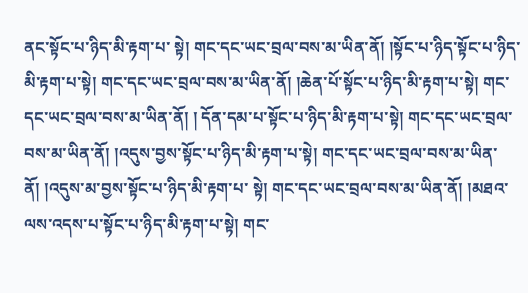ནང་སྟོང་པ་ཉིད་མི་རྟག་པ་ སྟེ། གང་དང་ཡང་བྲལ་བས་མ་ཡིན་ནོ། །སྟོང་པ་ཉིད་སྟོང་པ་ཉིད་མི་རྟག་པ་སྟེ། གང་དང་ཡང་བྲལ་བས་མ་ཡིན་ནོ། །ཆེན་པོ་སྟོང་པ་ཉིད་མི་རྟག་པ་སྟེ། གང་དང་ཡང་བྲལ་བས་མ་ཡིན་ནོ། ། དོན་དམ་པ་སྟོང་པ་ཉིད་མི་རྟག་པ་སྟེ། གང་དང་ཡང་བྲལ་བས་མ་ཡིན་ནོ། །འདུས་བྱས་སྟོང་པ་ཉིད་མི་རྟག་པ་སྟེ། གང་དང་ཡང་བྲལ་བས་མ་ཡིན་ནོ། །འདུས་མ་བྱས་སྟོང་པ་ཉིད་མི་རྟག་པ་ སྟེ། གང་དང་ཡང་བྲལ་བས་མ་ཡིན་ནོ། །མཐའ་ལས་འདས་པ་སྟོང་པ་ཉིད་མི་རྟག་པ་སྟེ། གང་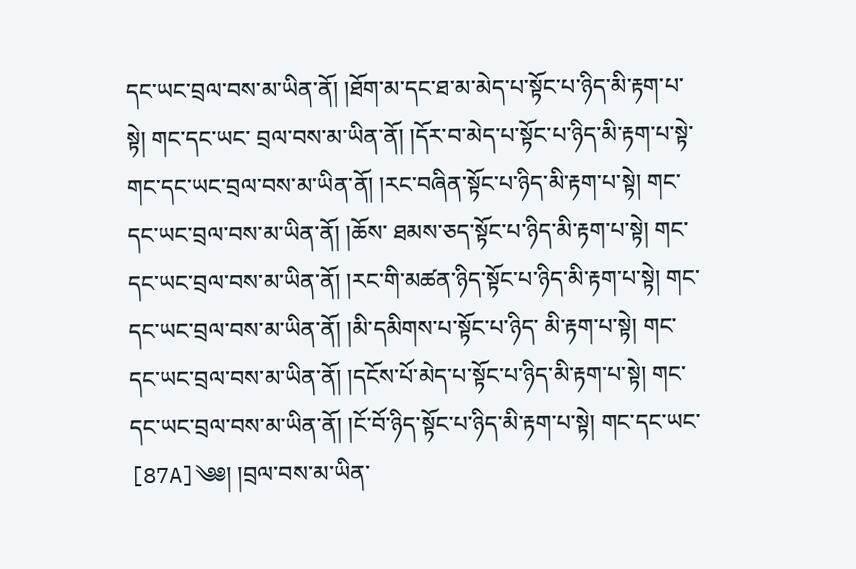དང་ཡང་བྲལ་བས་མ་ཡིན་ནོ། །ཐོག་མ་དང་ཐ་མ་མེད་པ་སྟོང་པ་ཉིད་མི་རྟག་པ་སྟེ། གང་དང་ཡང་ བྲལ་བས་མ་ཡིན་ནོ། །དོར་བ་མེད་པ་སྟོང་པ་ཉིད་མི་རྟག་པ་སྟེ་གང་དང་ཡང་བྲལ་བས་མ་ཡིན་ནོ། །རང་བཞིན་སྟོང་པ་ཉིད་མི་རྟག་པ་སྟེ། གང་དང་ཡང་བྲལ་བས་མ་ཡིན་ནོ། །ཆོས་ ཐམས་ཅད་སྟོང་པ་ཉིད་མི་རྟག་པ་སྟེ། གང་དང་ཡང་བྲལ་བས་མ་ཡིན་ནོ། །རང་གི་མཚན་ཉིད་སྟོང་པ་ཉིད་མི་རྟག་པ་སྟེ། གང་དང་ཡང་བྲལ་བས་མ་ཡིན་ནོ། །མི་དམིགས་པ་སྟོང་པ་ཉིད་ མི་རྟག་པ་སྟེ། གང་དང་ཡང་བྲལ་བས་མ་ཡིན་ནོ། །དངོས་པོ་མེད་པ་སྟོང་པ་ཉིད་མི་རྟག་པ་སྟེ། གང་དང་ཡང་བྲལ་བས་མ་ཡིན་ནོ། །ངོ་བོ་ཉིད་སྟོང་པ་ཉིད་མི་རྟག་པ་སྟེ། གང་དང་ཡང་ [87A]༄༅། །བྲལ་བས་མ་ཡིན་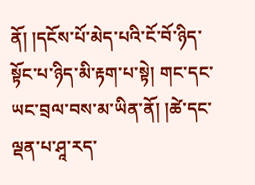ནོ། །དངོས་པོ་མེད་པའི་ངོ་བོ་ཉིད་སྟོང་པ་ཉིད་མི་རྟག་པ་སྟེ། གང་དང་ཡང་བྲལ་བས་མ་ཡིན་ནོ། །ཚེ་དང་ལྡན་པ་ཤཱ་རད་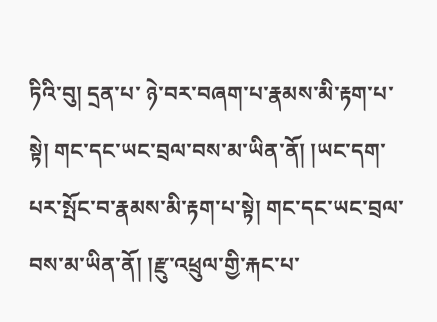ཏིའི་བུ། དྲན་པ་ ཉེ་བར་བཞག་པ་རྣམས་མི་རྟག་པ་སྟེ། གང་དང་ཡང་བྲལ་བས་མ་ཡིན་ནོ། །ཡང་དག་པར་སྤོང་བ་རྣམས་མི་རྟག་པ་སྟེ། གང་དང་ཡང་བྲལ་བས་མ་ཡིན་ནོ། །རྫུ་འཕྲུལ་གྱི་རྐང་པ་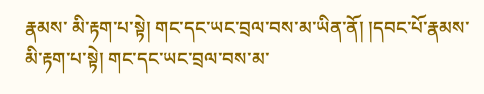རྣམས་ མི་རྟག་པ་སྟེ། གང་དང་ཡང་བྲལ་བས་མ་ཡིན་ནོ། །དབང་པོ་རྣམས་མི་རྟག་པ་སྟེ། གང་དང་ཡང་བྲལ་བས་མ་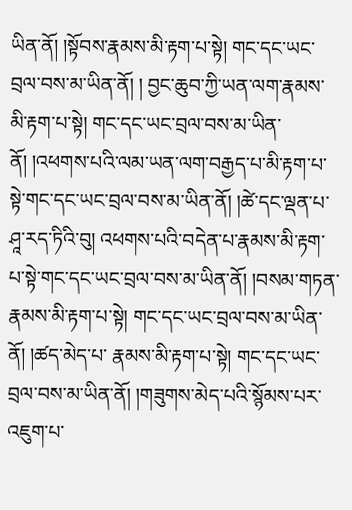ཡིན་ནོ། །སྟོབས་རྣམས་མི་རྟག་པ་སྟེ། གང་དང་ཡང་བྲལ་བས་མ་ཡིན་ནོ། ། བྱང་ཆུབ་ཀྱི་ཡན་ལག་རྣམས་མི་རྟག་པ་སྟེ། གང་དང་ཡང་བྲལ་བས་མ་ཡིན་ནོ། །འཕགས་པའི་ལམ་ཡན་ལག་བརྒྱད་པ་མི་རྟག་པ་སྟེ་གང་དང་ཡང་བྲལ་བས་མ་ཡིན་ནོ། །ཚེ་དང་ལྡན་པ་ ཤཱ་རད་ཏིའི་བུ། འཕགས་པའི་བདེན་པ་རྣམས་མི་རྟག་པ་སྟེ་གང་དང་ཡང་བྲལ་བས་མ་ཡིན་ནོ། །བསམ་གཏན་རྣམས་མི་རྟག་པ་སྟེ། གང་དང་ཡང་བྲལ་བས་མ་ཡིན་ནོ། །ཚད་མེད་པ་ རྣམས་མི་རྟག་པ་སྟེ། གང་དང་ཡང་བྲལ་བས་མ་ཡིན་ནོ། །གཟུགས་མེད་པའི་སྙོམས་པར་འཇུག་པ་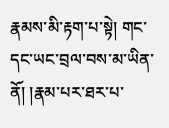རྣམས་མི་རྟག་པ་སྟེ། གང་དང་ཡང་བྲལ་བས་མ་ཡིན་ནོ། །རྣམ་པར་ཐར་པ་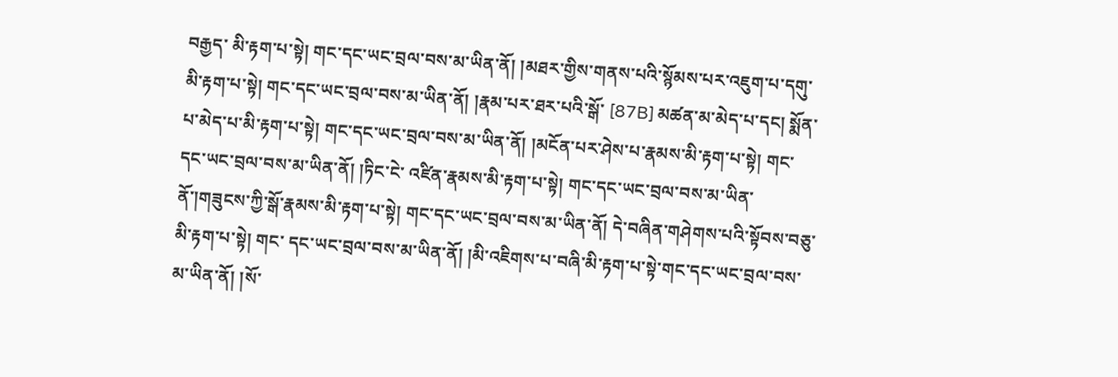བརྒྱད་ མི་རྟག་པ་སྟེ། གང་དང་ཡང་བྲལ་བས་མ་ཡིན་ནོ། །མཐར་གྱིས་གནས་པའི་སྙོམས་པར་འཇུག་པ་དགུ་མི་རྟག་པ་སྟེ། གང་དང་ཡང་བྲལ་བས་མ་ཡིན་ནོ། །རྣམ་པར་ཐར་པའི་སྒོ་ [87B] མཚན་མ་མེད་པ་དང། སྨོན་པ་མེད་པ་མི་རྟག་པ་སྟེ། གང་དང་ཡང་བྲལ་བས་མ་ཡིན་ནོ། །མངོན་པར་ཤེས་པ་རྣམས་མི་རྟག་པ་སྟེ། གང་དང་ཡང་བྲལ་བས་མ་ཡིན་ནོ། །ཏིང་ངེ་ འཛིན་རྣམས་མི་རྟག་པ་སྟེ། གང་དང་ཡང་བྲལ་བས་མ་ཡིན་ནོ་།གཟུངས་ཀྱི་སྒོ་རྣམས་མི་རྟག་པ་སྟེ། གང་དང་ཡང་བྲལ་བས་མ་ཡིན་ནོ། དེ་བཞིན་གཤེགས་པའི་སྟོབས་བཅུ་མི་རྟག་པ་སྟེ། གང་ དང་ཡང་བྲལ་བས་མ་ཡིན་ནོ། །མི་འཇིགས་པ་བཞི་མི་རྟག་པ་སྟེ་གང་དང་ཡང་བྲལ་བས་མ་ཡིན་ནོ། །སོ་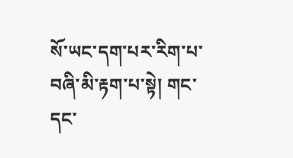སོ་ཡང་དག་པར་རིག་པ་བཞི་མི་རྟག་པ་སྟེ། གང་དང་